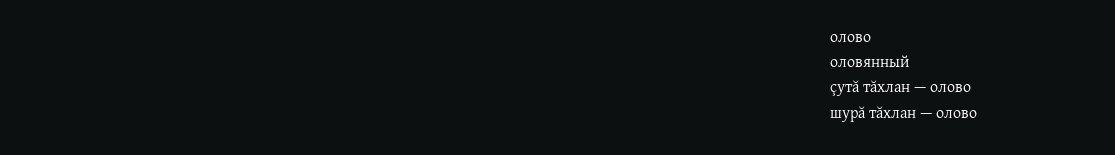олово
оловянный
çутă тăхлан — олово
шурă тăхлан — олово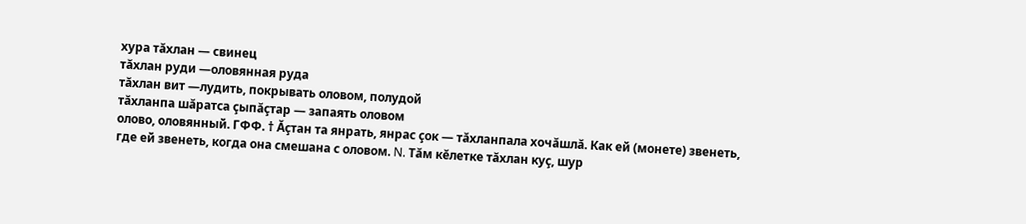хура тăхлан — свинец
тăхлан руди —оловянная руда
тăхлан вит —лудить, покрывать оловом, полудой
тăхланпа шăратса çыпăçтар — запаять оловом
олово, оловянный. ГФФ. † Ăçтан та янрать, янрас çок — тăхланпала хочăшлă. Как ей (монете) звенеть, где ей звенеть, когда она смешана с оловом. N. Тăм кĕлетке тăхлан куç, шур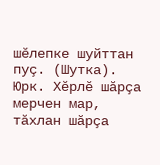шĕлепке шуйттан пуç. (Шутка). Юрк. Хĕрлĕ шăрçа мерчен мар, тăхлан шăрçа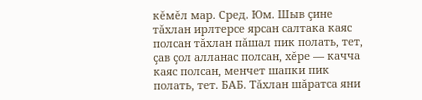кĕмĕл мар. Сред. Юм. Шыв çине тăхлан ирлтерсе ярсан салтака каяс полсан тăхлан пăшал пик полать, тет, çав çол алланас полсан, хĕре — качча каяс полсан, менчет шапки пик полать, тет. БАБ. Тăхлан шăратса яни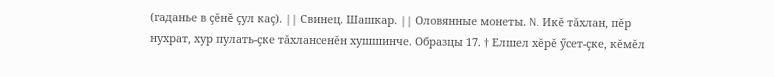(гаданье в çĕнĕ çул каç). || Свинец. Шашкар. || Оловянные монеты. N. Икĕ тăхлан, пĕр нухрат, хур пулать-çке тăхлансенĕн хушшинче. Образцы 17. † Елшел хĕрĕ ӳсет-çке, кĕмĕл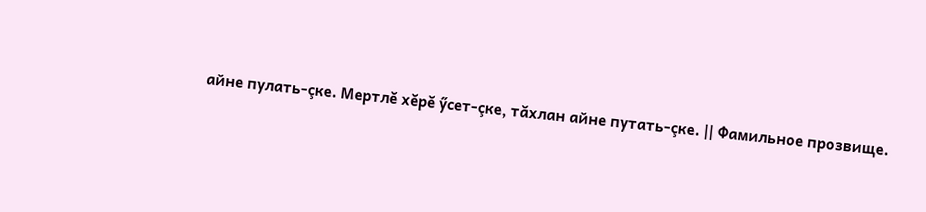айне пулать-çке. Мертлĕ хĕрĕ ӳсет-çке, тăхлан айне путать-çке. || Фамильное прозвище.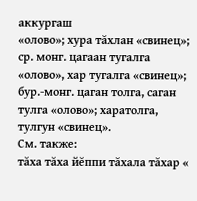аккургаш
«олово»; хура тăхлан «свинец»; ср. монг. цагаан тугалга «олово», хар тугалга «свинец»; бур.-монг. цаган толга, саган тулга «олово»; харатолга, тулгун «свинец».
См. также:
тăха тăха йĕппи тăхала тăхар «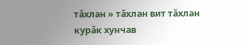тăхлан » тăхлан вит тăхлан курăк хунчав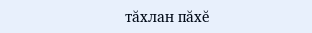тăхлан пăхĕ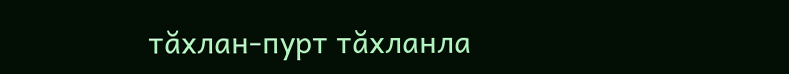тăхлан-пурт тăхланла